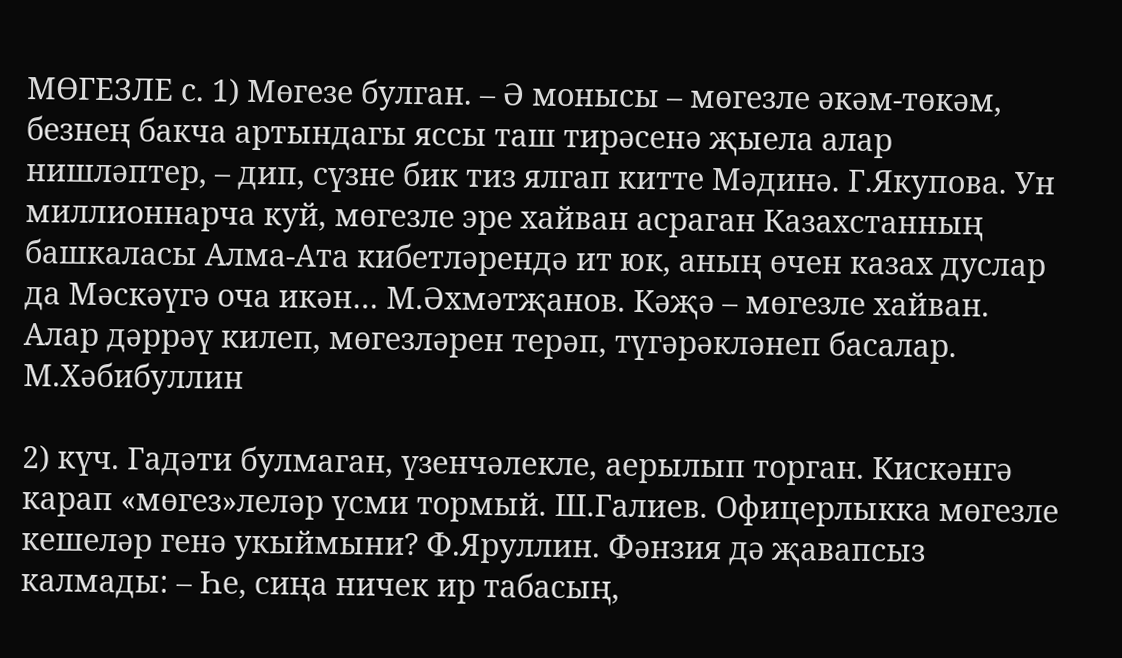МӨГЕЗЛЕ с. 1) Мөгезе булган. – Ә монысы – мөгезле әкәм-төкәм, безнең бакча артындагы яссы таш тирәсенә җыела алар нишләптер, – дип, сүзне бик тиз ялгап китте Мәдинә. Г.Якупова. Ун миллионнарча куй, мөгезле эре хайван асраган Казахстанның башкаласы Алма-Ата кибетләрендә ит юк, аның өчен казах дуслар да Мәскәүгә оча икән… М.Әхмәтҗанов. Кәҗә – мөгезле хайван. Алар дәррәү килеп, мөгезләрен терәп, түгәрәкләнеп басалар. М.Хәбибуллин

2) күч. Гадәти булмаган, үзенчәлекле, аерылып торган. Кискәнгә карап «мөгез»леләр үсми тормый. Ш.Галиев. Офицерлыкка мөгезле кешеләр генә укыймыни? Ф.Яруллин. Фәнзия дә җавапсыз калмады: – Һе, сиңа ничек ир табасың,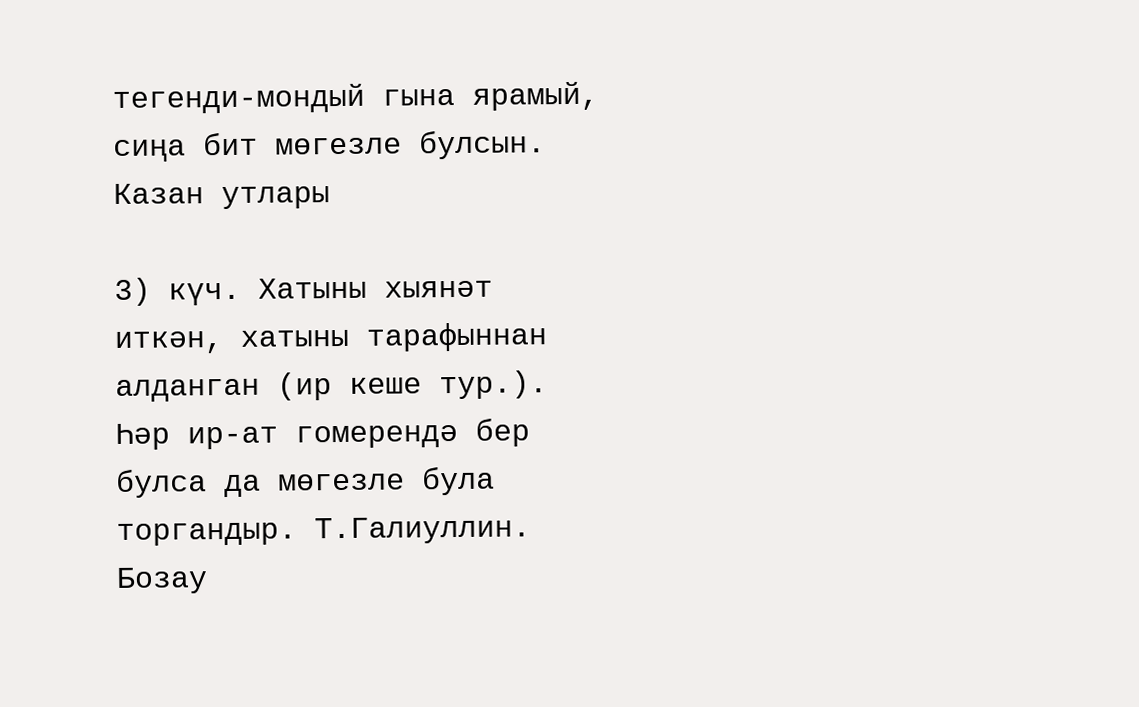тегенди-мондый гына ярамый, сиңа бит мөгезле булсын. Казан утлары

3) күч. Хатыны хыянәт иткән, хатыны тарафыннан алданган (ир кеше тур.). Һәр ир-ат гомерендә бер булса да мөгезле була торгандыр. Т.Галиуллин. Бозау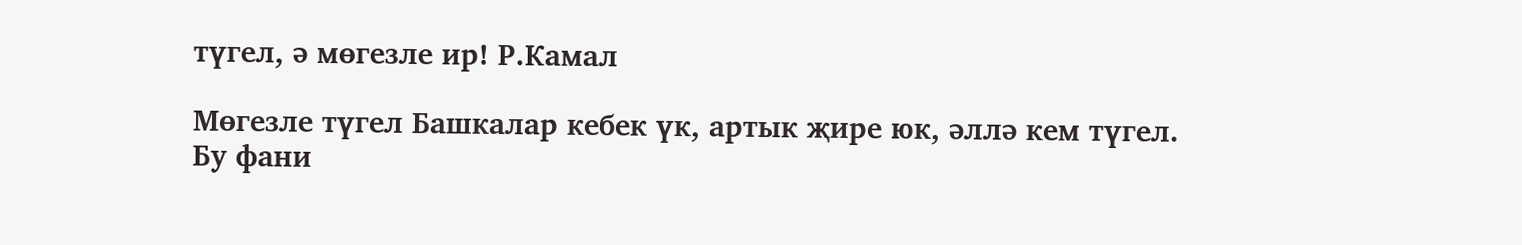түгел, ә мөгезле ир! Р.Камал

Мөгезле түгел Башкалар кебек үк, артык җире юк, әллә кем түгел. Бу фани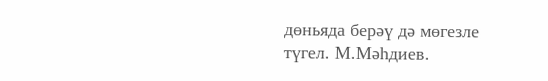дөньяда берәү дә мөгезле түгел. М.Мәһдиев.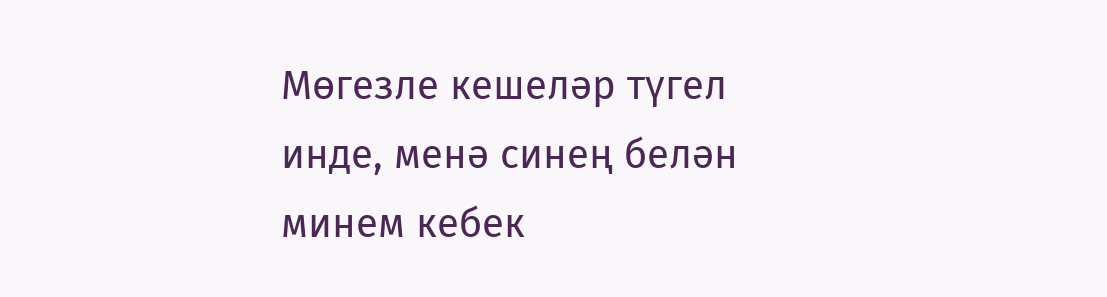Мөгезле кешеләр түгел инде, менә синең белән минем кебек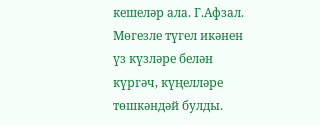кешеләр ала. Г.Афзал. Мөгезле түгел икәнен үз күзләре белән күргәч, күңелләре төшкәндәй булды.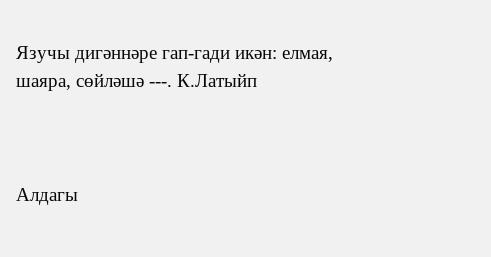Язучы дигәннәре гап-гади икән: елмая, шаяра, сөйләшә ---. К.Латыйп



Алдагы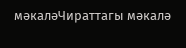мәкаләЧираттагы мәкалә